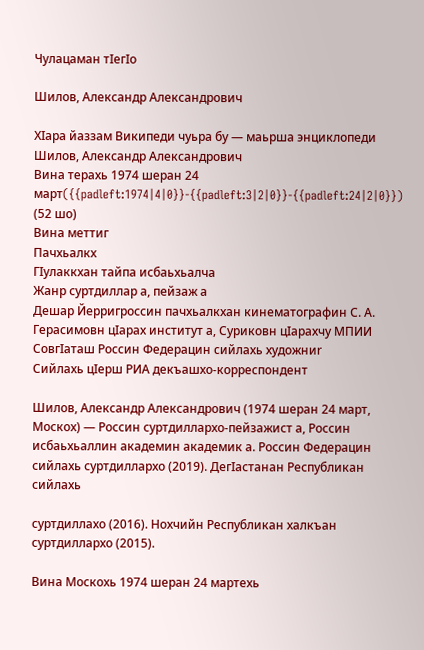Чулацаман тӀегӀо

Шилов, Александр Александрович

ХӀара йаззам Википеди чуьра бу — маьрша энциклопеди
Шилов, Александр Александрович
Вина терахь 1974 шеран 24 март({{padleft:1974|4|0}}-{{padleft:3|2|0}}-{{padleft:24|2|0}}) (52 шо)
Вина меттиг
Пачхьалкх
ГӀулаккхан тайпа исбаьхьалча
Жанр суртдиллар а, пейзаж а
Дешар Йерригроссин пачхьалкхан кинематографин С. А. Герасимовн цӀарах институт а, Суриковн цӀарахчу МПИИ
СовгӀаташ Россин Федерацин cийлахь художниr
Сийлахь цӀерш РИА декъашхо-корреспондент

Шилов, Александр Александрович (1974 шеран 24 март, Москох) — Россин суртдиллархо-пейзажист а, Россин исбаьхьаллин академин академик а. Россин Федерацин сийлахь суртдиллархо (2019). ДегӀастанан Республикан сийлахь

суртдиллахо (2016). Нохчийн Республикан халкъан суртдиллархо (2015).

Вина Москохь 1974 шеран 24 мартехь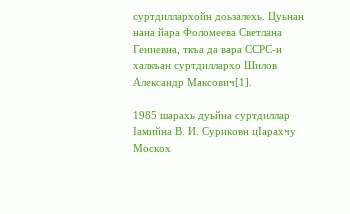суртдиллархойн доьзалехь. Цуьнан нана йара Фоломеева Светлана Гениевна, ткъа да вара ССРС-н халкъан суртдиллархо Шилов Александр Максович[1].

1985 шарахь дуьйна суртдиллар Ӏамийна В. И. Суриковн цӀарахчу Москох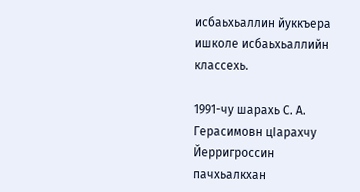исбаьхьаллин йуккъера ишколе исбаьхьаллийн классехь.

1991-чу шарахь С. А. Герасимовн цӀарахчу Йерригроссин пачхьалкхан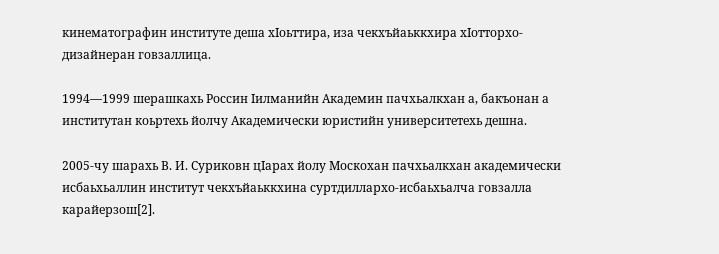кинематографин институте деша хӀоьттира, иза чекхъйаьккхира хӀотторхо-дизайнеран говзаллица.

1994—1999 шерашкахь Россин Ӏилманийн Академин пачхьалкхан а, бакъонан а институтан коьртехь йолчу Академически юристийн университетехь дешна.

2005-чу шарахь В. И. Суриковн цӀарах йолу Москохан пачхьалкхан академически исбаьхьаллин институт чекхъйаьккхина суртдиллархо-исбаьхьалча говзалла карайерзош[2].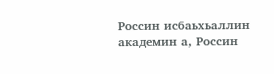Россин исбаьхьаллин академин а, Россин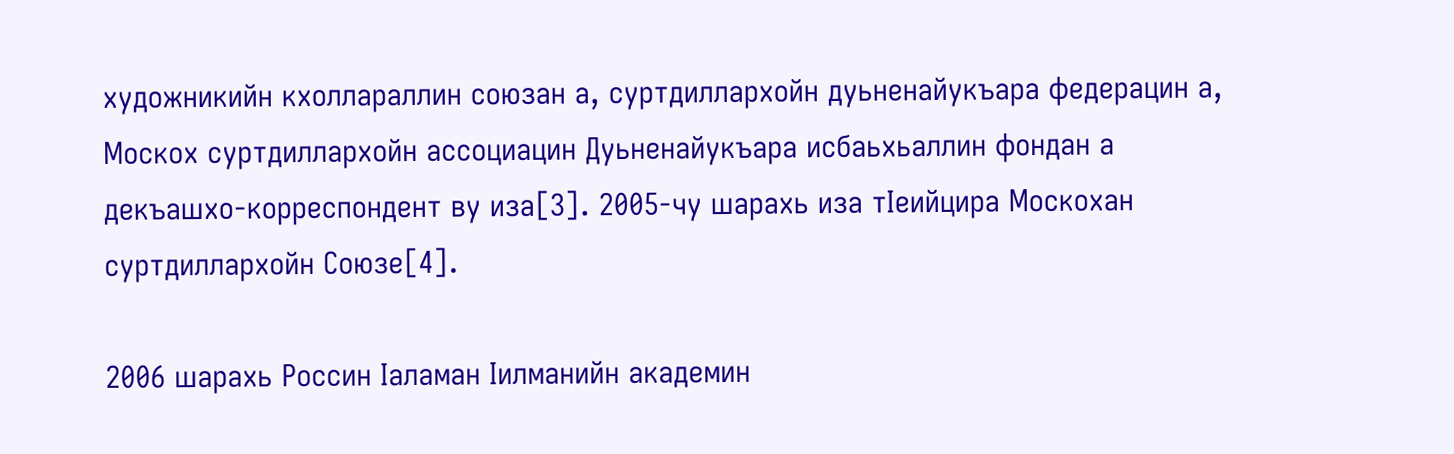художникийн кхоллараллин союзан а, суртдиллархойн дуьненайукъара федерацин а, Москох суртдиллархойн ассоциацин Дуьненайукъара исбаьхьаллин фондан а декъашхо-корреспондент ву иза[3]. 2005-чу шарахь иза тӀеийцира Москохан суртдиллархойн Союзе[4].

2006 шарахь Россин Ӏаламан Ӏилманийн академин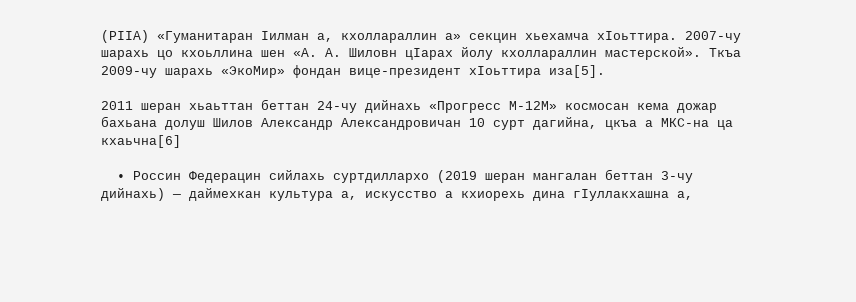(РӀӀА) «Гуманитаран Ӏилман а, кхоллараллин а» секцин хьехамча хӀоьттира. 2007-чу шарахь цо кхоьллина шен «А. А. Шиловн цӀарах йолу кхоллараллин мастерской». Ткъа 2009-чу шарахь «ЭкоМир» фондан вице-президент хӀоьттира иза[5].

2011 шеран хьаьттан беттан 24-чу дийнахь «Прогресс М-12М» космосан кема дожар бахьана долуш Шилов Александр Александровичан 10 сурт дагийна, цкъа а МКС-на ца кхаьчна[6]

  • Россин Федерацин сийлахь суртдиллархо (2019 шеран мангалан беттан 3-чу дийнахь) — даймехкан культура а, искусство а кхиорехь дина гӀуллакхашна а,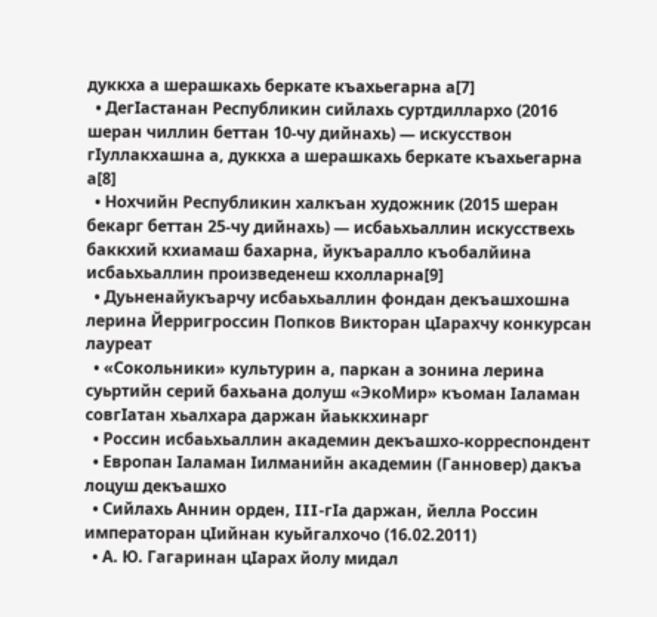дуккха а шерашкахь беркате къахьегарна а[7]
  • ДегӀастанан Республикин сийлахь суртдиллархо (2016 шеран чиллин беттан 10-чу дийнахь) — искусствон гӀуллакхашна а, дуккха а шерашкахь беркате къахьегарна а[8]
  • Нохчийн Республикин халкъан художник (2015 шеран бекарг беттан 25-чу дийнахь) — исбаьхьаллин искусствехь баккхий кхиамаш бахарна, йукъаралло къобалйина исбаьхьаллин произведенеш кхолларна[9]
  • Дуьненайукъарчу исбаьхьаллин фондан декъашхошна лерина Йерригроссин Попков Викторан цӀарахчу конкурсан лауреат
  • «Сокольники» культурин а, паркан а зонина лерина суьртийн серий бахьана долуш «ЭкоМир» къоман Ӏаламан совгӀатан хьалхара даржан йаьккхинарг
  • Россин исбаьхьаллин академин декъашхо-корреспондент
  • Европан Ӏаламан Ӏилманийн академин (Ганновер) дакъа лоцуш декъашхо
  • Сийлахь Аннин орден, III-гӀа даржан, йелла Россин императоран цӀийнан куьйгалхочо (16.02.2011)
  • А. Ю. Гагаринан цӀарах йолу мидал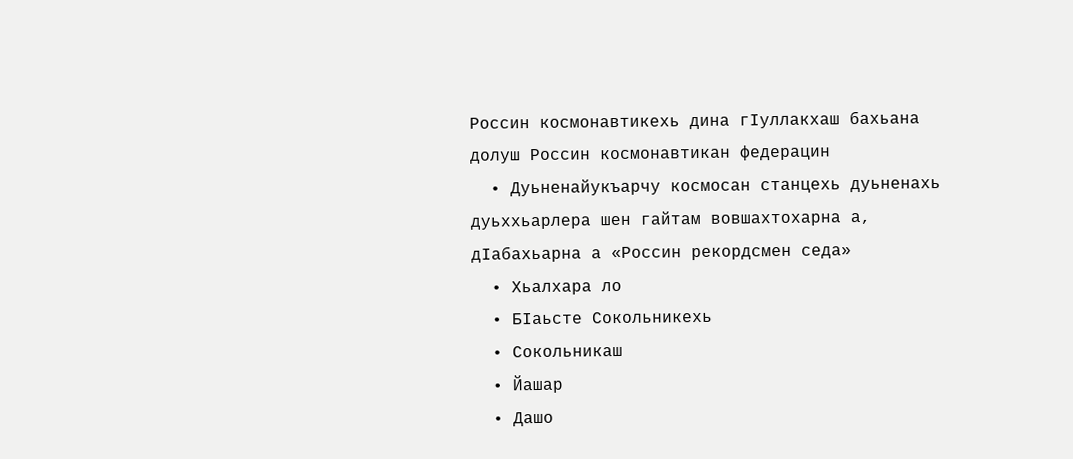Россин космонавтикехь дина гӀуллакхаш бахьана долуш Россин космонавтикан федерацин
  • Дуьненайукъарчу космосан станцехь дуьненахь дуьххьарлера шен гайтам вовшахтохарна а, дӀабахьарна а «Россин рекордсмен седа»
  • Хьалхара ло
  • БӀаьсте Сокольникехь
  • Сокольникаш
  • Йашар
  • Дашо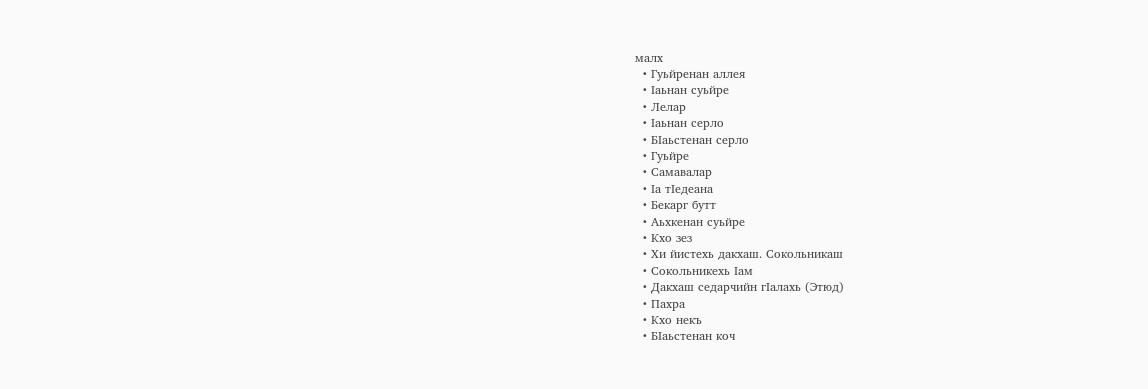малх
  • Гуьйренан аллея
  • Ӏаьнан суьйре
  • Лелар
  • Ӏаьнан серло
  • БӀаьстенан серло
  • Гуьйре
  • Самавалар
  • Ӏа тӀедеана
  • Бекарг бутт
  • Аьхкенан суьйре
  • Кхо зез
  • Хи йистехь дакхаш. Сокольникаш
  • Сокольникехь Ӏам
  • Дакхаш седарчийн гӀалахь (Этюд)
  • Пахра
  • Кхо некъ
  • БӀаьстенан коч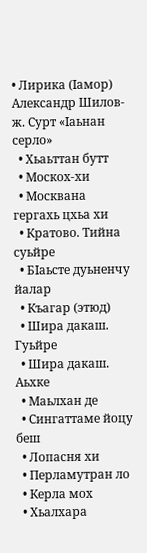• Лирика (Ӏамор)
Александр Шилов-ж. Сурт «Ӏаьнан серло»
  • Хьаьттан бутт
  • Москох-хи
  • Москвана гергахь цхьа хи
  • Кратово. Тийна суьйре
  • БӀаьсте дуьненчу йалар
  • Къагар (этюд)
  • Шира дакаш. Гуьйре
  • Шира дакаш. Аьхке
  • Маьлхан де
  • Сингаттаме йоцу беш
  • Лопасня хи
  • Перламутран ло
  • Керла мох
  • Хьалхара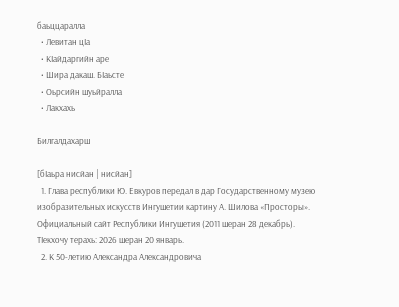баьццаралла
  • Левитан цӀа
  • КӀайдаргийн аре
  • Шира дакаш. БӀаьсте
  • Оьрсийн шуьйралла
  • Лакхахь

Билгалдахарш

[бӀаьра нисйан | нисйан]
  1. Глава республики Ю. Евкуров передал в дар Государственному музею изобразительных искусств Ингушетии картину А. Шилова «Просторы». Официальный сайт Республики Ингушетия (2011 шеран 28 декабрь). ТӀекхочу терахь: 2026 шеран 20 январь.
  2. К 50-летию Александра Александровича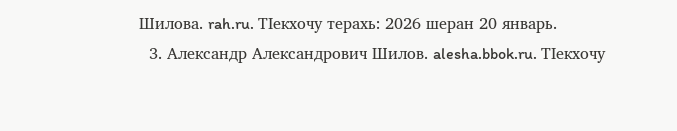Шилова. rah.ru. ТӀекхочу терахь: 2026 шеран 20 январь.
  3. Александр Александрович Шилов. alesha.bbok.ru. ТӀекхочу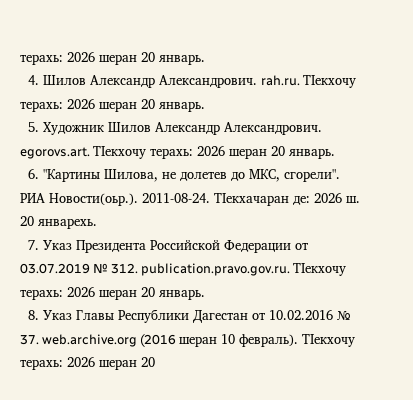терахь: 2026 шеран 20 январь.
  4. Шилов Александр Александрович. rah.ru. ТӀекхочу терахь: 2026 шеран 20 январь.
  5. Художник Шилов Александр Александрович. egorovs.art. ТӀекхочу терахь: 2026 шеран 20 январь.
  6. "Картины Шилова, не долетев до МКС, сгорели". РИА Новости(оьр.). 2011-08-24. ТӀекхачаран де: 2026 ш. 20 январехь.
  7. Указ Президента Российской Федерации от 03.07.2019 № 312. publication.pravo.gov.ru. ТӀекхочу терахь: 2026 шеран 20 январь.
  8. Указ Главы Республики Дагестан от 10.02.2016 № 37. web.archive.org (2016 шеран 10 февраль). ТӀекхочу терахь: 2026 шеран 20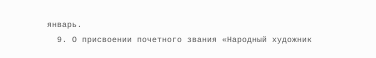январь.
  9. О присвоении почетного звания «Народный художник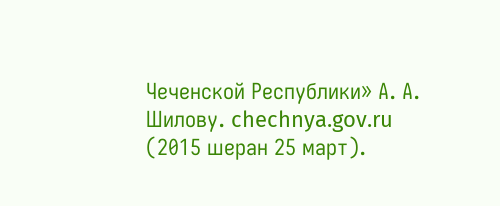Чеченской Республики» А. А. Шилову. chechnya.gov.ru (2015 шеран 25 март).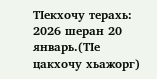ТӀекхочу терахь: 2026 шеран 20 январь.(ТӀе цакхочу хьажорг)